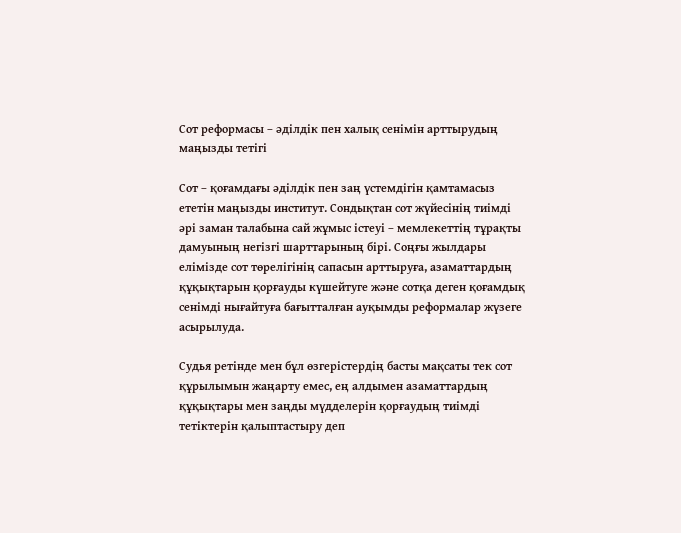Сот реформасы – әділдік пен халық сенімін арттырудың маңызды тетігі

Сот – қоғамдағы әділдік пен заң үстемдігін қамтамасыз ететін маңызды институт. Сондықтан сот жүйесінің тиімді әрі заман талабына сай жұмыс істеуі – мемлекеттің тұрақты дамуының негізгі шарттарының бірі. Соңғы жылдары елімізде сот төрелігінің сапасын арттыруға, азаматтардың құқықтарын қорғауды күшейтуге және сотқа деген қоғамдық сенімді нығайтуға бағытталған ауқымды реформалар жүзеге асырылуда.

Судья ретінде мен бұл өзгерістердің басты мақсаты тек сот құрылымын жаңарту емес, ең алдымен азаматтардың құқықтары мен заңды мүдделерін қорғаудың тиімді тетіктерін қалыптастыру деп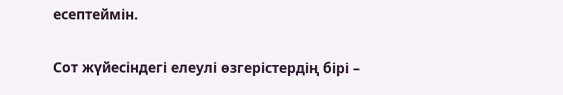есептеймін.

Сот жүйесіндегі елеулі өзгерістердің бірі –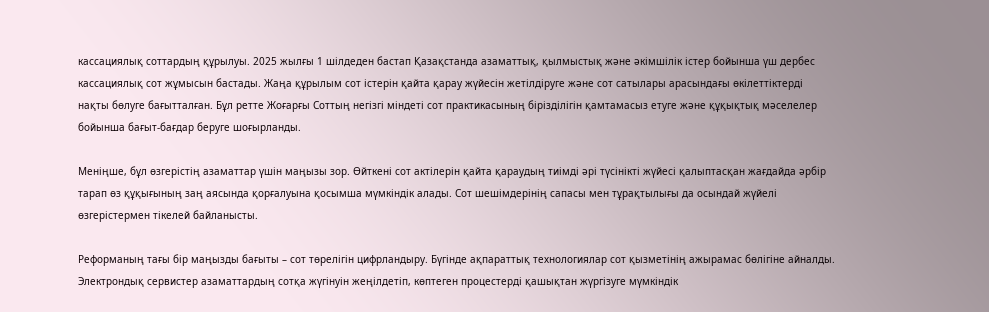кассациялық соттардың құрылуы. 2025 жылғы 1 шілдеден бастап Қазақстанда азаматтық, қылмыстық және әкімшілік істер бойынша үш дербес кассациялық сот жұмысын бастады. Жаңа құрылым сот істерін қайта қарау жүйесін жетілдіруге және сот сатылары арасындағы өкілеттіктерді нақты бөлуге бағытталған. Бұл ретте Жоғарғы Соттың негізгі міндеті сот практикасының бірізділігін қамтамасыз етуге және құқықтық мәселелер бойынша бағыт-бағдар беруге шоғырланды.

Меніңше, бұл өзгерістің азаматтар үшін маңызы зор. Өйткені сот актілерін қайта қараудың тиімді әрі түсінікті жүйесі қалыптасқан жағдайда әрбір тарап өз құқығының заң аясында қорғалуына қосымша мүмкіндік алады. Сот шешімдерінің сапасы мен тұрақтылығы да осындай жүйелі өзгерістермен тікелей байланысты.

Реформаның тағы бір маңызды бағыты – сот төрелігін цифрландыру. Бүгінде ақпараттық технологиялар сот қызметінің ажырамас бөлігіне айналды. Электрондық сервистер азаматтардың сотқа жүгінуін жеңілдетіп, көптеген процестерді қашықтан жүргізуге мүмкіндік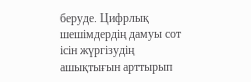беруде. Цифрлық шешімдердің дамуы сот ісін жүргізудің ашықтығын арттырып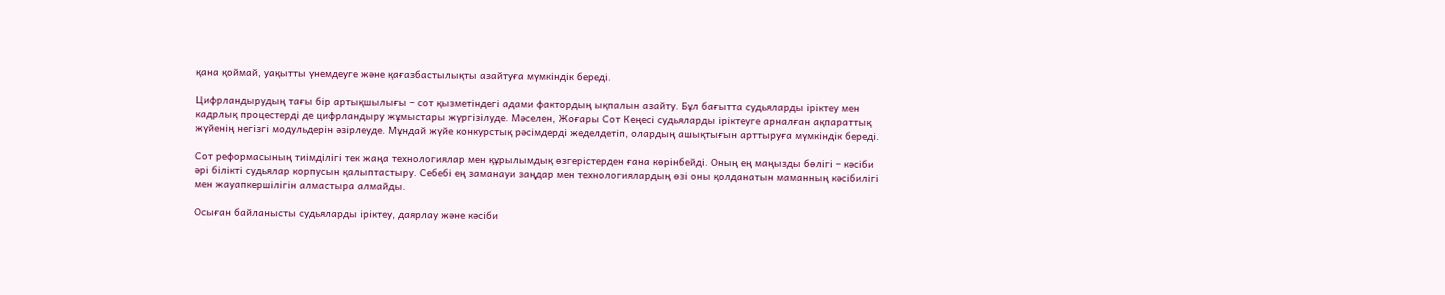қана қоймай, уақытты үнемдеуге және қағазбастылықты азайтуға мүмкіндік береді.

Цифрландырудың тағы бір артықшылығы – сот қызметіндегі адами фактордың ықпалын азайту. Бұл бағытта судьяларды іріктеу мен кадрлық процестерді де цифрландыру жұмыстары жүргізілуде. Мәселен, Жоғары Сот Кеңесі судьяларды іріктеуге арналған ақпараттық жүйенің негізгі модульдерін әзірлеуде. Мұндай жүйе конкурстық рәсімдерді жеделдетіп, олардың ашықтығын арттыруға мүмкіндік береді.

Сот реформасының тиімділігі тек жаңа технологиялар мен құрылымдық өзгерістерден ғана көрінбейді. Оның ең маңызды бөлігі – кәсіби әрі білікті судьялар корпусын қалыптастыру. Себебі ең заманауи заңдар мен технологиялардың өзі оны қолданатын маманның кәсібилігі мен жауапкершілігін алмастыра алмайды.

Осыған байланысты судьяларды іріктеу, даярлау және кәсіби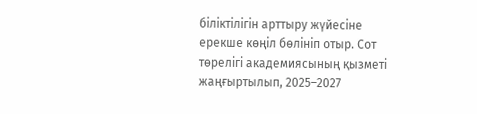біліктілігін арттыру жүйесіне ерекше көңіл бөлініп отыр. Сот төрелігі академиясының қызметі жаңғыртылып, 2025–2027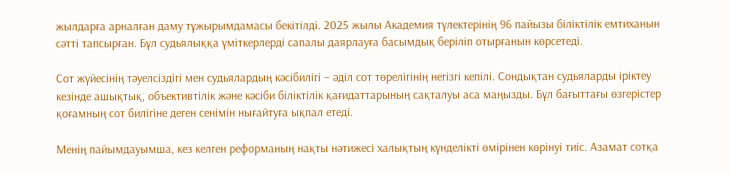жылдарға арналған даму тұжырымдамасы бекітілді. 2025 жылы Академия түлектерінің 96 пайызы біліктілік емтиханын сәтті тапсырған. Бұл судьялыққа үміткерлерді сапалы даярлауға басымдық беріліп отырғанын көрсетеді.

Сот жүйесінің тәуелсіздігі мен судьялардың кәсібилігі – әділ сот төрелігінің негізгі кепілі. Сондықтан судьяларды іріктеу кезінде ашықтық, объективтілік және кәсіби біліктілік қағидаттарының сақталуы аса маңызды. Бұл бағыттағы өзгерістер қоғамның сот билігіне деген сенімін нығайтуға ықпал етеді.

Менің пайымдауымша, кез келген реформаның нақты нәтижесі халықтың күнделікті өмірінен көрінуі тиіс. Азамат сотқа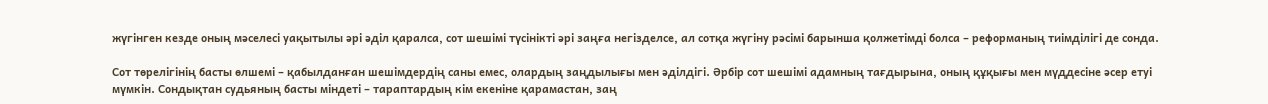жүгінген кезде оның мәселесі уақытылы әрі әділ қаралса, сот шешімі түсінікті әрі заңға негізделсе, ал сотқа жүгіну рәсімі барынша қолжетімді болса – реформаның тиімділігі де сонда.

Сот төрелігінің басты өлшемі – қабылданған шешімдердің саны емес, олардың заңдылығы мен әділдігі. Әрбір сот шешімі адамның тағдырына, оның құқығы мен мүддесіне әсер етуі мүмкін. Сондықтан судьяның басты міндеті – тараптардың кім екеніне қарамастан, заң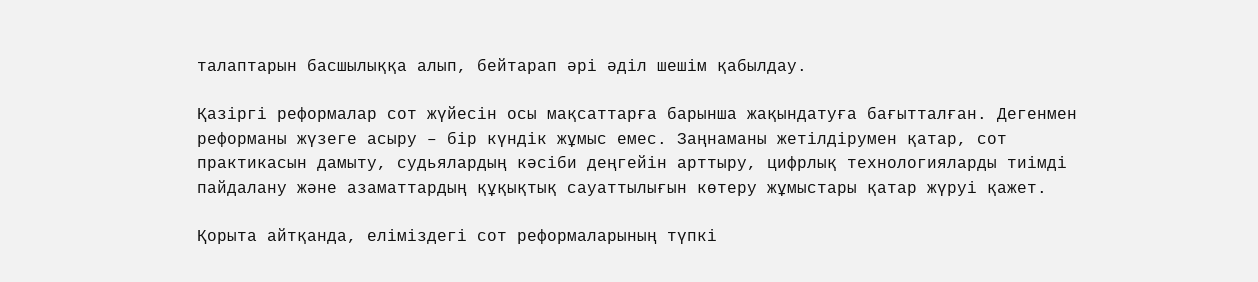талаптарын басшылыққа алып, бейтарап әрі әділ шешім қабылдау.

Қазіргі реформалар сот жүйесін осы мақсаттарға барынша жақындатуға бағытталған. Дегенмен реформаны жүзеге асыру – бір күндік жұмыс емес. Заңнаманы жетілдірумен қатар, сот практикасын дамыту, судьялардың кәсіби деңгейін арттыру, цифрлық технологияларды тиімді пайдалану және азаматтардың құқықтық сауаттылығын көтеру жұмыстары қатар жүруі қажет.

Қорыта айтқанда, еліміздегі сот реформаларының түпкі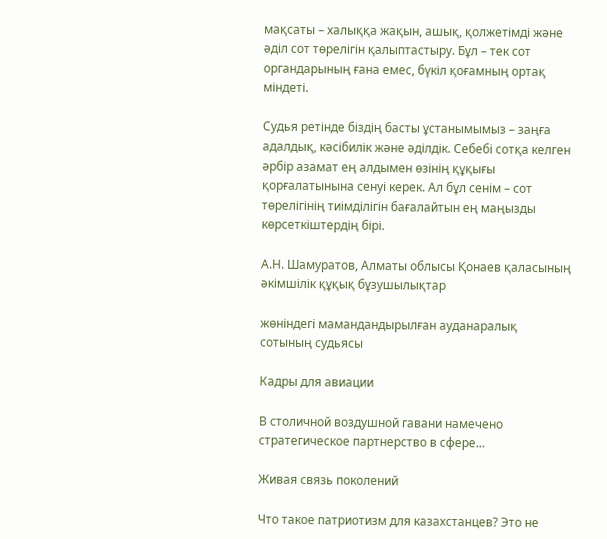мақсаты – халыққа жақын, ашық, қолжетімді және әділ сот төрелігін қалыптастыру. Бұл – тек сот органдарының ғана емес, бүкіл қоғамның ортақ міндеті.

Судья ретінде біздің басты ұстанымымыз – заңға адалдық, кәсібилік және әділдік. Себебі сотқа келген әрбір азамат ең алдымен өзінің құқығы қорғалатынына сенуі керек. Ал бұл сенім – сот төрелігінің тиімділігін бағалайтын ең маңызды көрсеткіштердің бірі.

А.Н. Шамуратов, Алматы облысы Қонаев қаласының әкімшілік құқық бұзушылықтар

жөніндегі мамандандырылған ауданаралық сотының судьясы

Кадры для авиации

В столичной воздушной гавани намечено стратегическое партнерство в сфере...

Живая связь поколений

Что такое патриотизм для казахстанцев? Это не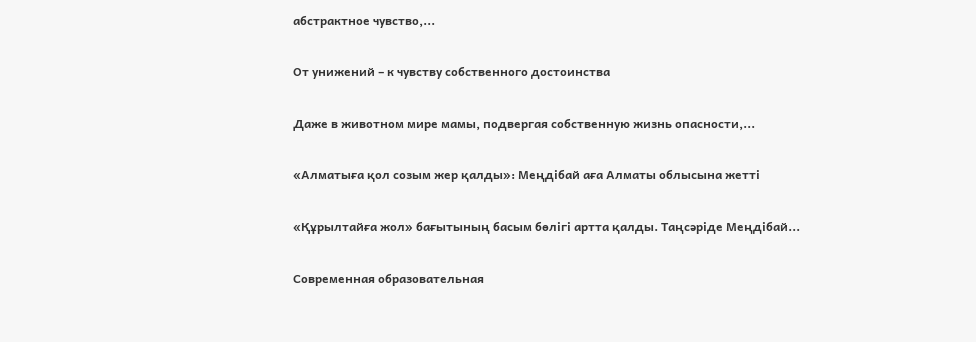абстрактное чувство,...

От унижений – к чувству собственного достоинства

Даже в животном мире мамы, подвергая собственную жизнь опасности,...

«Алматыға қол созым жер қалды»: Меңдібай аға Алматы облысына жетті

«Құрылтайға жол» бағытының басым бөлігі артта қалды. Таңсәріде Меңдібай...

Современная образовательная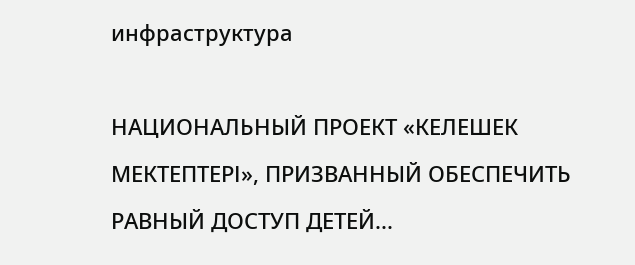инфраструктура

НАЦИОНАЛЬНЫЙ ПРОЕКТ «КЕЛЕШЕК МЕКТЕПТЕРІ», ПРИЗВАННЫЙ ОБЕСПЕЧИТЬ РАВНЫЙ ДОСТУП ДЕТЕЙ...